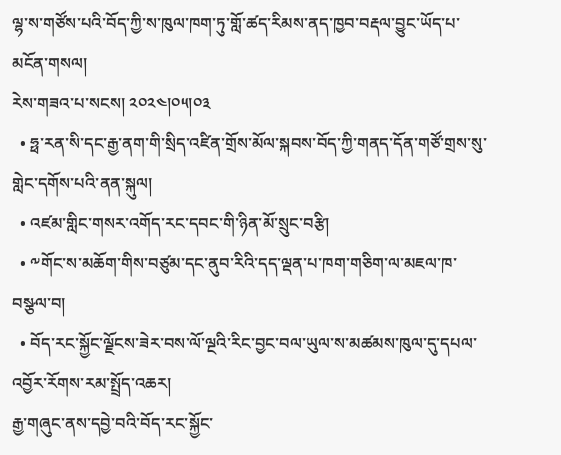ལྷ་ས་གཙོས་པའི་བོད་ཀྱི་ས་ཁུལ་ཁག་ཏུ་གློ་ཚད་རིམས་ནད་ཁྱབ་བརྡལ་བྱུང་ཡོད་པ་མངོན་གསལ།
རེས་གཟའ་པ་སངས། ༢༠༢༤།༠༥།༠༣
  • ཧྥ་རན་སི་དང་རྒྱ་ནག་གི་སྲིད་འཛིན་གྲོས་མོལ་སྐབས་བོད་ཀྱི་གནད་དོན་གཙོ་གྲས་སུ་གླེང་དགོས་པའི་ནན་སྐུལ།
  • འཛམ་གླིང་གསར་འགོད་རང་དབང་གི་ཉིན་མོ་སྲུང་བརྩི།
  • ༸གོང་ས་མཆོག་གིས་བཙུམ་དང་ནུབ་རིའི་དད་ལྡན་པ་ཁག་གཅིག་ལ་མཇལ་ཁ་བསྩལ་བ།
  • བོད་རང་སྐྱོང་ལྗོངས་ཟེར་བས་ལོ་ལྔའི་རིང་བྱང་བལ་ཡུལ་ས་མཚམས་ཁུལ་དུ་དཔལ་འབྱོར་རོགས་རམ་སྤྲོད་འཆར།
རྒྱ་གཞུང་ནས་དབྱེ་བའི་བོད་རང་སྐྱོང་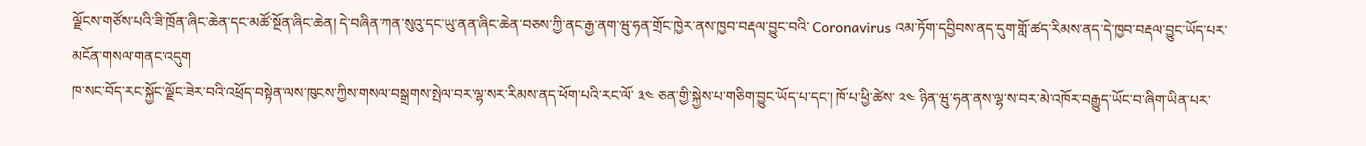ལྗོངས་གཙོས་པའི་ཟི་ཁྲོན་ཞིང་ཆེན་དང་མཚོ་སྔོན་ཞིང་ཆེན། དེ་བཞིན་ཀན་སུའུ་དང་ཡུ་ནན་ཞིང་ཆེན་བཅས་ཀྱི་ནང་རྒྱ་ནག་ཝུ་ཧན་གྲོང་ཁྱེར་ནས་ཁྱབ་བརྡལ་བྱུང་བའི་ Coronavirus འམ་ཏོག་དབྱིབས་ནད་དུག་གློ་ཚད་རིམས་ནད་དེ་ཁྱབ་བརྡལ་བྱུང་ཡོད་པར་མངོན་གསལ་གནང་འདུག
ཁ་སང་བོད་རང་སྐྱོང་ལྗོང་ཟེར་བའི་འཕྲོད་བསྟེན་ལས་ཁུངས་ཀྱིས་གསལ་བསྒྲགས་སྤེལ་བར་ལྷ་སར་རིམས་ནད་ཕོག་པའི་རང་ལོ་ ༣༤ ཅན་གྱི་སྐྱེས་པ་གཅིག་བྱུང་ཡོད་པ་དང་། ཁོ་པ་ཕྱི་ཚེས་ ༢༤ ཉིན་ཝུ་ཧན་ནས་ལྷ་ས་བར་མེ་འཁོར་བརྒྱུད་ཡོང་བ་ཞིག་ཡིན་པར་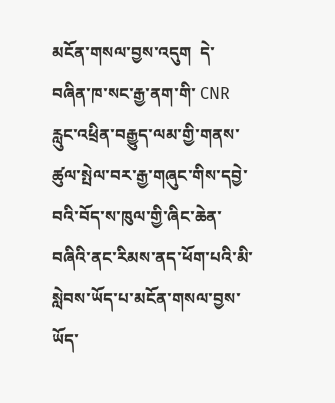མངོན་གསལ་བྱས་འདུག  དེ་བཞིན་ཁ་སང་རྒྱ་ནག་གི་ CNR རླུང་འཕྲིན་བརྒྱུད་ལམ་གྱི་གནས་ཚུལ་སྤེལ་བར་རྒྱ་གཞུང་གིས་དབྱེ་བའི་བོད་ས་ཁུལ་གྱི་ཞིང་ཆེན་བཞིའི་ནང་རིམས་ནད་ཕོག་པའི་མི་སླེབས་ཡོད་པ་མངོན་གསལ་བྱས་ཡོད་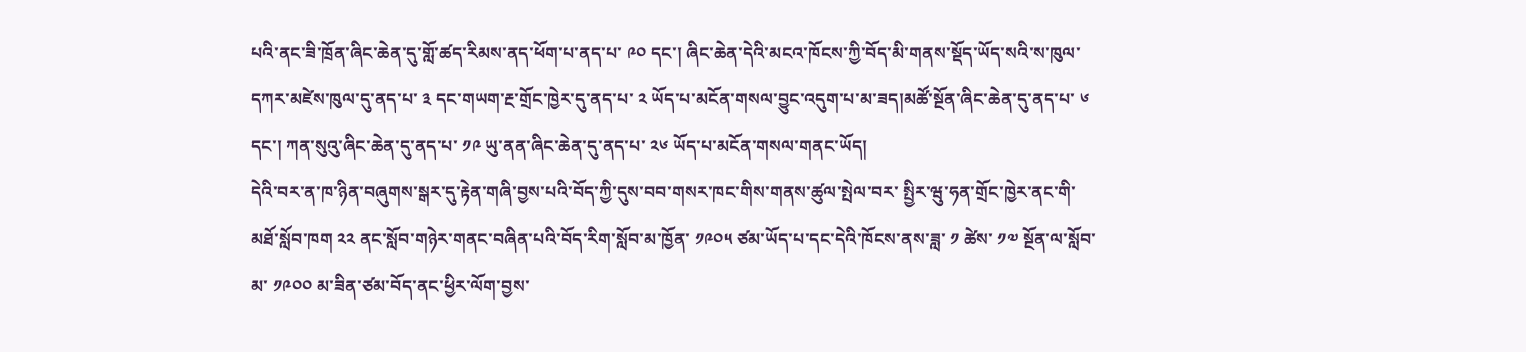པའི་ནང་ཟི་ཁྲོན་ཞིང་ཆེན་དུ་གློ་ཚད་རིམས་ནད་ཕོག་པ་ནད་པ་ ༩༠ དང་། ཞིང་ཆེན་དེའི་མངའ་ཁོངས་ཀྱི་བོད་མི་གནས་སྡོད་ཡོད་སའི་ས་ཁུལ་དཀར་མཛེས་ཁུལ་དུ་ནད་པ་ ༣ དང་གཡག་རྔ་གྲོང་ཁྱེར་དུ་ནད་པ་ ༢ ཡོད་པ་མངོན་གསལ་བྱུང་འདུག་པ་མ་ཟད།མཚོ་སྔོན་ཞིང་ཆེན་དུ་ནད་པ་ ༦ དང་། ཀན་སུའུ་ཞིང་ཆེན་དུ་ནད་པ་ ༡༩ ཡུ་ནན་ཞིང་ཆེན་དུ་ནད་པ་ ༢༦ ཡོད་པ་མངོན་གསལ་གནང་ཡོད།
དེའི་བར་ན་ཁ་ཉིན་བཞུགས་སྒར་དུ་རྟེན་གཞི་བྱས་པའི་བོད་ཀྱི་དུས་བབ་གསར་ཁང་གིས་གནས་ཚུལ་སྤེལ་བར་ སྤྱིར་ཝུ་ཧན་གྲོང་ཁྱེར་ནང་གི་མཐོ་སློབ་ཁག ༢༢ ནང་སློབ་གཉེར་གནང་བཞིན་པའི་བོད་རིག་སློབ་མ་ཁྱོན་ ༡༩༠༥ ཙམ་ཡོད་པ་དང་དེའི་ཁོངས་ནས་ཟླ་ ༡ ཚེས་ ༡༧ སྔོན་ལ་སློབ་མ་ ༡༩༠༠ མ་ཟིན་ཙམ་བོད་ནང་ཕྱིར་ལོག་བྱས་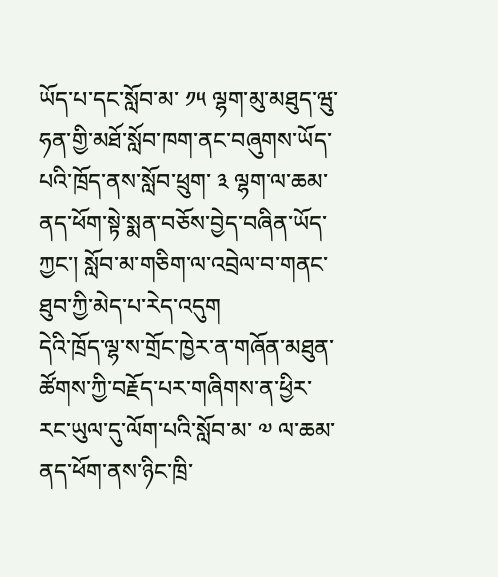ཡོད་པ་དང་སློབ་མ་ ༡༥ ལྷག་མུ་མཐུད་ཝུ་ཧན་གྱི་མཐོ་སློབ་ཁག་ནང་བཞུགས་ཡོད་པའི་ཁྲོད་ནས་སློབ་ཕྲུག་ ༣ ལྷག་ལ་ཆམ་ནད་ཕོག་སྟེ་སྨན་བཅོས་བྱེད་བཞིན་ཡོད་ཀྱང་། སློབ་མ་གཅིག་ལ་འབྲེལ་བ་གནང་ཐུབ་ཀྱི་མེད་པ་རེད་འདུག
དེའི་ཁྲོད་ལྷ་ས་གྲོང་ཁྱེར་ན་གཞོན་མཐུན་ཚོགས་ཀྱི་བརྗོད་པར་གཞིགས་ན་ཕྱིར་རང་ཡུལ་དུ་ལོག་པའི་སློབ་མ་ ༧ ལ་ཆམ་ནད་ཕོག་ནས་ཉིང་ཁྲི་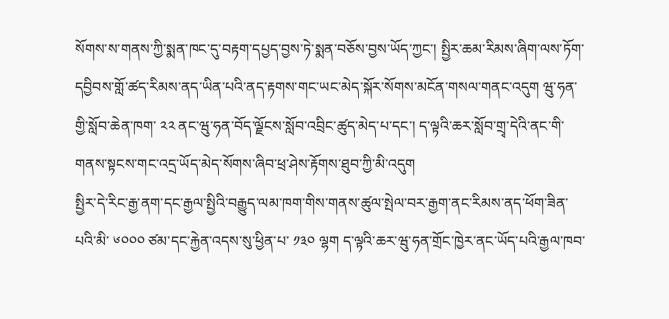སོགས་ས་གནས་ཀྱི་སྨན་ཁང་དུ་བརྟག་དཔྱད་བྱས་ཏེ་སྨན་བཅོས་བྱས་ཡོད་ཀྱང་། སྤྱིར་ཆམ་རིམས་ཞིག་ལས་ཏོག་དབྱིབས་གློ་ཚད་རིམས་ནད་ཡིན་པའི་ནད་རྟགས་གང་ཡང་མེད་སྐོར་སོགས་མངོན་གསལ་གནང་འདུག ཝུ་ཧན་གྱི་སློབ་ཆེན་ཁག་ ༢༢ ནང་ཝུ་ཧན་བོད་ལྗོངས་སློབ་འབྲིང་ཚུད་མེད་པ་དང་། ད་ལྟའི་ཆར་སློབ་གྲྭ་དེའི་ནང་གི་གནས་སྟངས་གང་འདྲ་ཡོད་མེད་སོགས་ཞིབ་ཕྲ་ཤེས་རྟོགས་ཐུབ་ཀྱི་མི་འདུག
སྤྱིར་དེ་རིང་རྒྱ་ནག་དང་རྒྱལ་སྤྱིའི་བརྒྱུད་ལམ་ཁག་གིས་གནས་ཚུལ་སྤེལ་བར་རྒྱག་ནང་རིམས་ནད་ཕོག་ཟིན་པའི་མི་ ༦༠༠༠ ཙམ་དང་རྐྱེན་འདས་སུ་ཕྱིན་པ་ ༡༣༠ ལྷག ད་ལྟའི་ཆར་ཝུ་ཧན་གྲོང་ཁྱེར་ནང་ཡོད་པའི་རྒྱལ་ཁབ་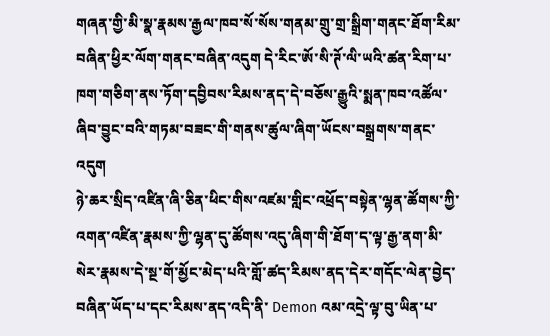གཞན་གྱི་མི་སྣ་རྣམས་རྒྱལ་ཁབ་སོ་སོས་གནམ་གྲུ་གྲ་སྒྲིག་གནང་ཐོག་རིམ་བཞིན་ཕྱིར་ལོག་གནང་བཞིན་འདུག དེ་རིང་ཨོ་སི་ཊོ་ལི་ཡའི་ཚན་རིག་པ་ཁག་གཅིག་ནས་ཏོག་དབྱིབས་རིམས་ནད་དེ་བཅོས་རྒྱུའི་སྨན་ཁབ་འཚོལ་ཞིབ་བྱུང་བའི་གཏམ་བཟང་གི་གནས་ཚུལ་ཞིག་ཡོངས་བསྒྲགས་གནང་འདུག
ཉེ་ཆར་སྲིད་འཛིན་ཞི་ཅིན་ཕིང་གིས་འཛམ་གླིང་འཕྲོད་བསྟེན་ལྷན་ཚོགས་ཀྱི་འགན་འཛིན་རྣམས་ཀྱི་ལྷན་དུ་ཚོགས་འདུ་ཞིག་གི་ཐོག་ད་ལྟ་རྒྱ་ནག་མི་སེར་རྣམས་དེ་སྔ་གོ་མྱོང་མེད་པའི་གློ་ཚད་རིམས་ནད་དེར་གདོང་ལེན་བྱེད་བཞིན་ཡོད་པ་དང་རིམས་ནད་འདི་ནི་ Demon འམ་འདྲེ་ལྟ་བུ་ཡིན་པ་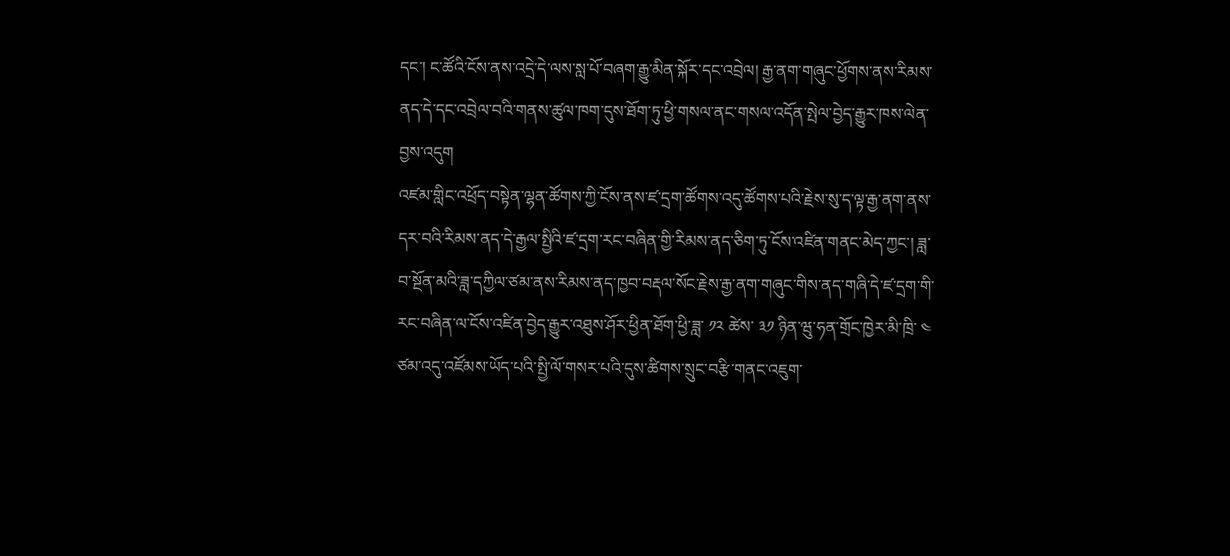དང་། ང་ཚོའི་ངོས་ནས་འདྲེ་དེ་ལས་སླ་པོ་བཞག་རྒྱུ་མིན་སྐོར་དང་འབྲེལ། རྒྱ་ནག་གཞུང་ཕྱོགས་ནས་རིམས་ནད་དེ་དང་འབྲེལ་བའི་གནས་ཚུལ་ཁག་དུས་ཐོག་ཏུ་ཕྱི་གསལ་ནང་གསལ་འདོན་སྤེལ་བྱེད་རྒྱུར་ཁས་ལེན་བྱས་འདུག
འཛམ་གླིང་འཕྲོད་བསྟེན་ལྷན་ཚོགས་ཀྱི་ངོས་ནས་ཛ་དྲག་ཚོགས་འདུ་ཚོགས་པའི་རྗེས་སུ་ད་ལྟ་རྒྱ་ནག་ནས་དར་བའི་རིམས་ནད་དེ་རྒྱལ་སྤྱིའི་ཛ་དྲག་རང་བཞིན་གྱི་རིམས་ནད་ཅིག་ཏུ་ངོས་འཛིན་གནང་མེད་ཀྱང་། ཟླ་བ་སྔོན་མའི་ཟླ་དཀྱིལ་ཙམ་ནས་རིམས་ནད་ཁྱབ་བརྡལ་སོང་རྗེས་རྒྱ་ནག་གཞུང་གིས་ནད་གཞི་དེ་ཛ་དྲག་གི་རང་བཞིན་ལ་ངོས་འཛིན་བྱེད་རྒྱུར་འཐུས་ཤོར་ཕྱིན་ཐོག་ཕྱི་ཟླ་ ༡༢ ཚེས་ ༣༡ ཉིན་ཝུ་ཧན་གྲོང་ཁྱེར་མི་ཁྲི་ ༤ ཙམ་འདུ་འཛོམས་ཡོད་པའི་སྤྱི་ལོ་གསར་པའི་དུས་ཚིགས་སྲུང་བརྩི་གནང་འཇུག་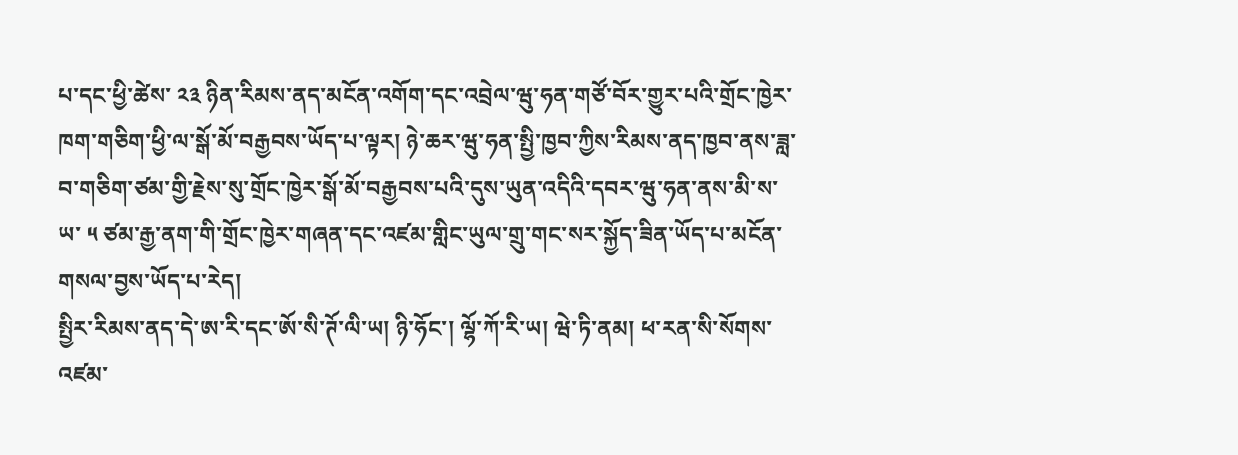པ་དང་ཕྱི་ཚེས་ ༢༣ ཉིན་རིམས་ནད་མངོན་འགོག་དང་འབྲེལ་ཝུ་ཧན་གཙོ་བོར་གྱུར་པའི་གྲོང་ཁྱེར་ཁག་གཅིག་ཕྱི་ལ་སྒོ་མོ་བརྒྱབས་ཡོད་པ་ལྟར། ཉེ་ཆར་ཝུ་ཧན་སྤྱི་ཁྱབ་ཀྱིས་རིམས་ནད་ཁྱབ་ནས་ཟླ་བ་གཅིག་ཙམ་གྱི་རྗེས་སུ་གྲོང་ཁྱེར་སྒོ་མོ་བརྒྱབས་པའི་དུས་ཡུན་འདིའི་དབར་ཝུ་ཧན་ནས་མི་ས་ཡ་ ༥ ཙམ་རྒྱ་ནག་གི་གྲོང་ཁྱེར་གཞན་དང་འཛམ་གླིང་ཡུལ་གྲུ་གང་སར་སྐྱོད་ཟིན་ཡོད་པ་མངོན་གསལ་བྱས་ཡོད་པ་རེད།
སྤྱིར་རིམས་ནད་དེ་ཨ་རི་དང་ཨོ་སི་ཊོ་ལི་ཡ། ཉི་ཧོང་། ལྷོ་ཀོ་རི་ཡ། ཝེ་ཏི་ནམ། ཕ་རན་སི་སོགས་འཛམ་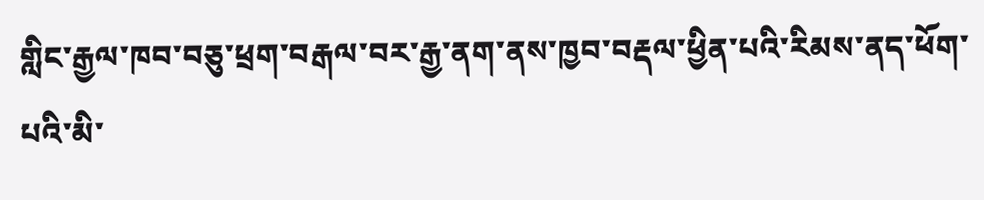གླིང་རྒྱལ་ཁབ་བཅུ་ཕྲག་བརྒལ་བར་རྒྱ་ནག་ནས་ཁྱབ་བརྡལ་ཕྱིན་པའི་རིམས་ནད་ཕོག་པའི་མི་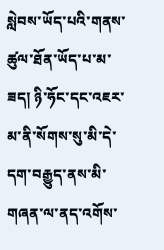སླེབས་ཡོད་པའི་གནས་ཚུལ་ཐོན་ཡོད་པ་མ་ཟད། ཉི་ཧོང་དང་འཇར་མ་ནི་སོགས་སུ་མི་དེ་དག་བརྒྱུད་ནས་མི་གཞན་ལ་ནད་འགོས་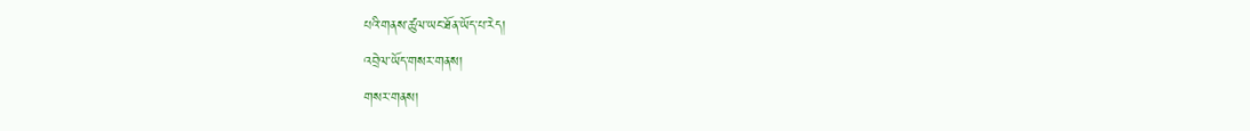པའི་གནས་ཚུལ་ཡང་ཐོན་ཡོད་པ་རེད།
འབྲེལ་ཡོད་གསར་གནས།
གསར་གནས།